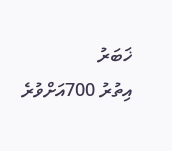ޚަބަރު
އިތުރު 700އަށްވުރެ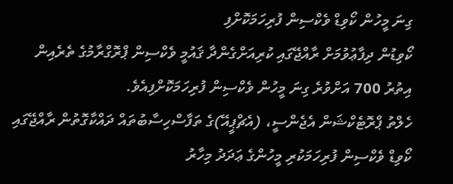ގިނަ މީހުން ކޯވިޑް ވެކްސިން ފުރިހަމަކޮށްފި
ކޯވިޑުން ދިފާޢުވުމަށް ރާއްޖޭގައި ކުރިއަށްގެންދާ ޤައުމީ ވެކްސިން ޕްރޮގްރާމުގެ ތެރެއިން އިތުރު 700 އަށްވުރެ ގިނަ މީހުން ވެކްސިން ފުރިހަމަކޮށްފިއެވެ.
ހެލްތު ޕްރޮޓެކްޝަން އެޖެންސީ، (އެޗްޕީއޭ)ގެ ތަފާސްހިސާބުތައް ދައްކާގޮތުން ރާއްޖޭގައި ކޯވިޑް ވެކްސިން ފުރިހަމަކުރި މީހުންގެ ޢަދަދު މިހާރު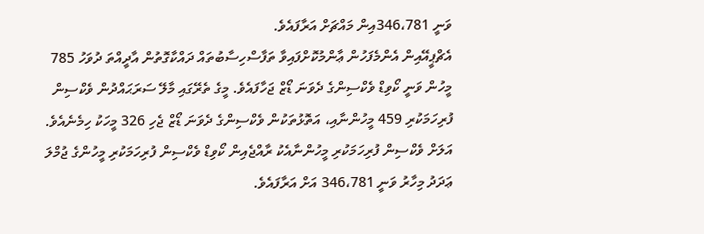ވަނީ 346،781އިން މައްޗަށް އަރާފައެވެ.
އެޗްޕީއޭއިން އެންމެފަހުން ޢާންމުކޮށްފައިވާ ތަފާސްހިސާބުތައް ދައްކާގޮތުން އާދީއްތަ ދުވަހު 785 މީހުން ވަނީ ކޯވިޑް ވެކްސިންގެ ދެވަނަ ޑޯޒް ޖަހާފައެވެ. މީގެ ތެރޭގައި މާލޭ ސަރަޙައްދުން ވެކްސިން ފުރިހަމަކުރި 459 މީހުންނާއި، އަތޮޅުތަކުން ވެކްސިންގެ ދެވަނަ ޑޯޒް ޖެހި 326 މީހަކު ހިމެނެއެވެ. އަލަށް ވެކްސިން ފުރިހަމަކުރި މީހުންނާއެކު ރާއްޖެއިން ކޯވިޑް ވެކްސިން ފުރިހަމަކުރި މީހުންގެ ޖުމްލަ ޢަދަދު މިހާރު ވަނީ 346،781 އަށް އަރާފައެވެ.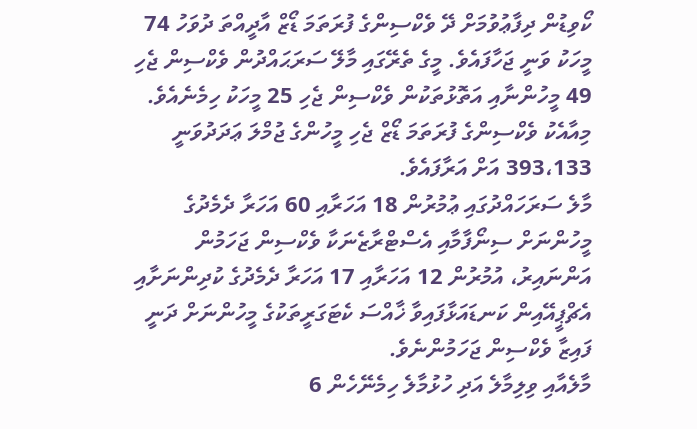ކޯވިޑުން ދިފާޢުވުމަށް ދޭ ވެކްސިންގެ ފުރަތަމަ ޑޯޒް އާދީއްތަ ދުވަހު 74 މީހަކު ވަނީ ޖަހާފައެވެ. މީގެ ތެރޭގައި މާލޭ ސަރަޙައްދުން ވެކްސިން ޖެހި 49 މީހުންނާއި އަތޮޅުތަކުން ވެކްސިން ޖެހި 25 މީހަކު ހިމެނެއެވެ. މިއާއެކު ވެކްސިންގެ ފުރަތަމަ ޑޯޒް ޖެހި މީހުންގެ ޖުމްލަ ޢަދަދުވަނީ 393،133 އަށް އަރާފައެވެ.
މާލެ ސަރަހައްދުގައި ޢުމުރުން 18 އަހަރާއި 60 އަހަރާ ދެމެދުގެ މީހުންނަށް ސިނޯފާމާއި އެސްޓްރާޒެނަކާ ވެކްސިން ޖަހަމުން އަންނައިރު، އުމުރުން 12 އަހަރާއި 17 އަހަރާ ދެމެދުގެ ކުދިންނަށާއި އެޗްޕީއޭއިން ކަނޑައަޅާފައިވާ ޚާއްސަ ކެޓަގަރީތަކުގެ މީހުންނަށް ދަނީ ފައިޒާ ވެކްސިން ޖަހަމުންނެވެ.
މާލެއާއި ވިލިމާލެ އަދި ހުޅުމާލެ ހިމެނޭހެން 6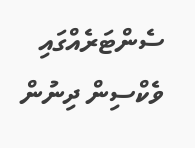ސެންޓަރެއްގައި ވެކްސިން ދިނުން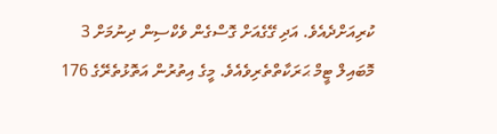ކުރިއަށްދެއެވެ. އަދި ގޭގެއަށް ގޮސްގެން ވެކްސިން ދިނުމަށް 3 މޮބައިލް ޓީމް ޙަރަކާތްތެރިވެއެވެ. މީގެ އިތުރުން އަތޮޅުތެރޭގެ 176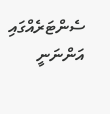ސެންޓަރެއްގައި އަންނަނީ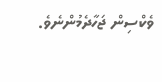ވެކްސިން ޖަހާދެމުންނެވެ.